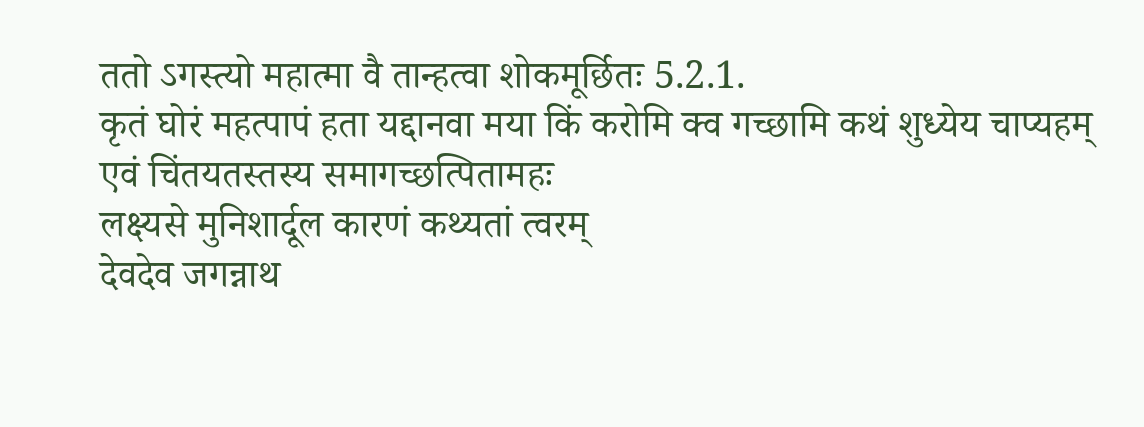ततो ऽगस्त्यो महात्मा वै तान्हत्वा शोकमूर्छितः 5.2.1.
कृतं घोरं महत्पापं हता यद्दानवा मया किं करोमि क्व गच्छामि कथं शुध्येय चाप्यहम्
एवं चिंतयतस्तस्य समागच्छत्पितामहः
लक्ष्यसे मुनिशार्दूल कारणं कथ्यतां त्वरम्
देवदेव जगन्नाथ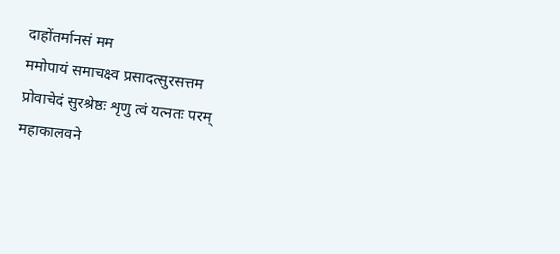दाहोंतर्मानसं मम
ममोपायं समाचक्ष्व प्रसादत्सुरसत्तम
प्रोवाचेदं सुरश्रेष्ठः शृणु त्वं यत्नतः परम्
महाकालवने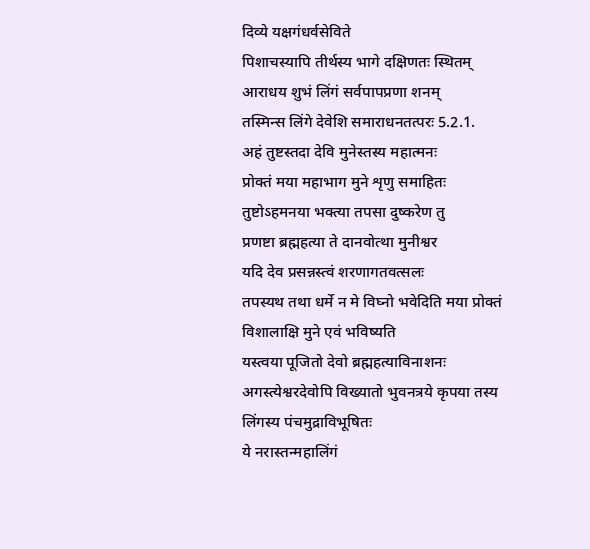दिव्ये यक्षगंधर्वसेविते
पिशाचस्यापि तीर्थस्य भागे दक्षिणतः स्थितम्
आराधय शुभं लिंगं सर्वपापप्रणा शनम्
तस्मिन्स लिंगे देवेशि समाराधनतत्परः 5.2.1.
अहं तुष्टस्तदा देवि मुनेस्तस्य महात्मनः
प्रोक्तं मया महाभाग मुने शृणु समाहितः
तुष्टोऽहमनया भक्त्या तपसा दुष्करेण तु
प्रणष्टा ब्रह्महत्या ते दानवोत्था मुनीश्वर
यदि देव प्रसन्नस्त्वं शरणागतवत्सलः
तपस्यथ तथा धर्मे न मे विघ्नो भवेदिति मया प्रोक्तं विशालाक्षि मुने एवं भविष्यति
यस्त्वया पूजितो देवो ब्रह्महत्याविनाशनः
अगस्त्येश्वरदेवोपि विख्यातो भुवनत्रये कृपया तस्य लिंगस्य पंचमुद्राविभूषितः
ये नरास्तन्महालिंगं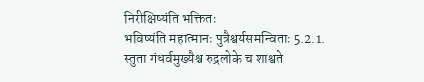निरीक्षिष्यंति भक्तितः
भविष्यंति महात्मानः पुत्रैश्वर्यसमन्विताः 5.2.1.
स्तुता गंधर्वमुख्यैश्च रुद्रलोके च शाश्वते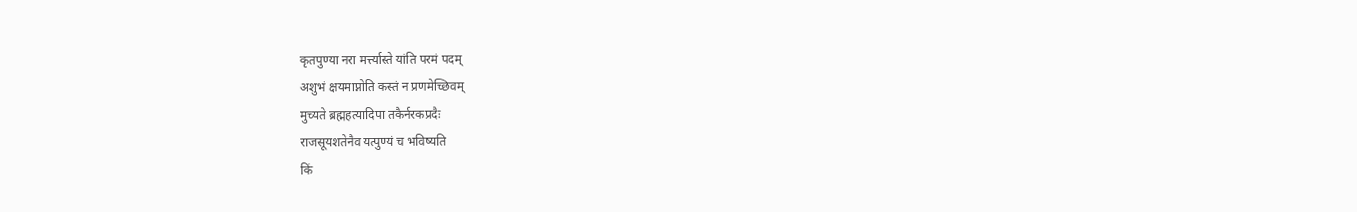कृतपुण्या नरा मर्त्त्यास्ते यांति परमं पदम्
अशुभं क्षयमाप्नोति कस्तं न प्रणमेच्छिवम्
मुच्यते ब्रह्महत्यादिपा तकैर्नरकप्रदैः
राजसूयशतेनैव यत्पुण्यं च भविष्यति
किं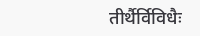तीर्थैर्विविधैः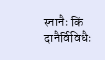स्नानैः किं दानैर्विविधैः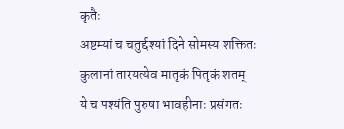कृतैः
अष्टम्यां च चतुर्द्दश्यां दिने सोमस्य शक्तितः कुलानां तारयत्येव मातृकं पितृकं शतम्
ये च पश्यंति पुरुषा भावहीनाः प्रसंगतः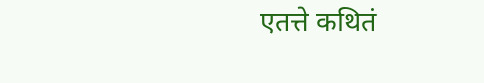एतत्ते कथितं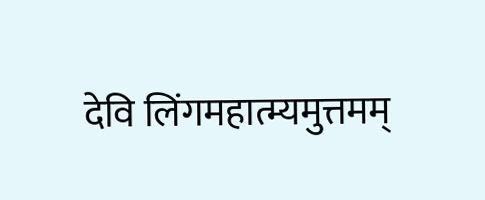देवि लिंगमहात्म्यमुत्तमम्